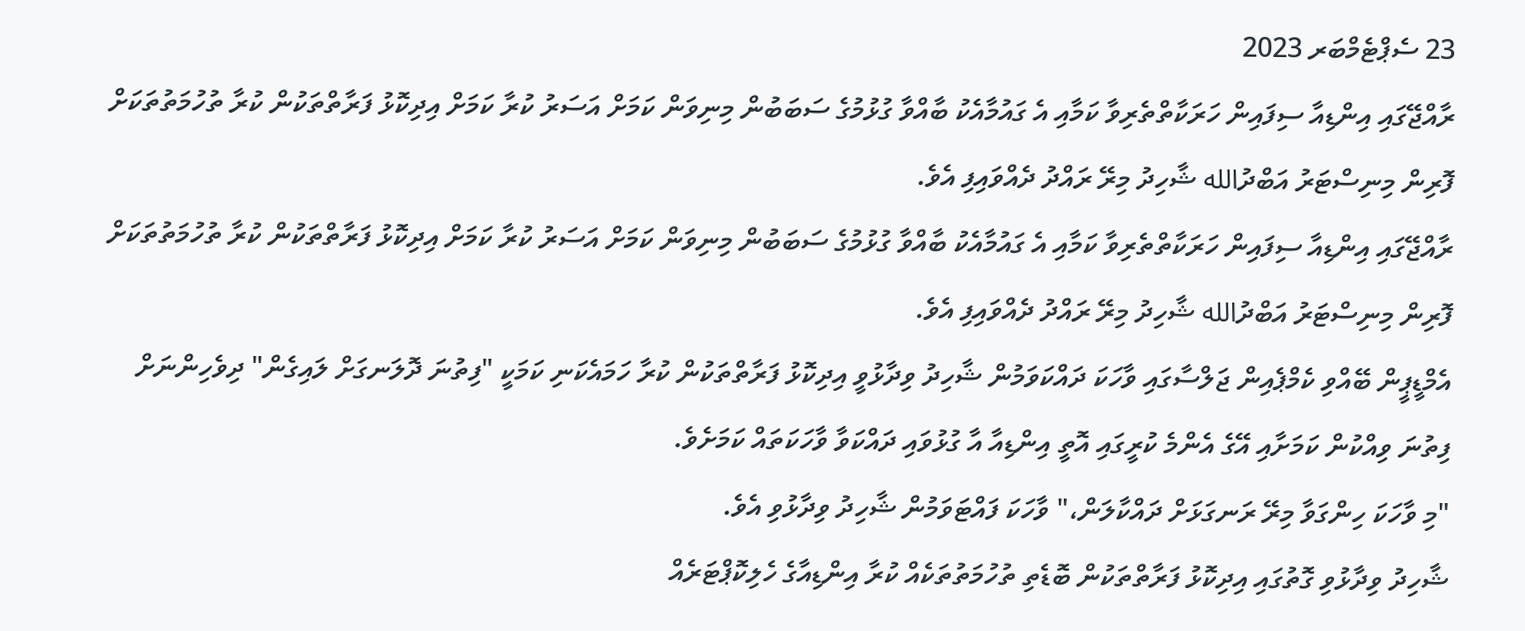23 ސެޕްޓެމްބަރ 2023
ރާއްޖޭގައި އިންޑިއާ ސިފައިން ހަރަކާތްތެރިވާ ކަމާއި އެ ގައުމާއެކު ބާއްވާ ގުޅުމުގެ ސަބަބުން މިނިވަން ކަމަށް އަސަރު ކުރާ ކަމަށް އިދިކޮޅު ފަރާތްތަކުން ކުރާ ތުހުމަތުތަކަށް ފޮރިން މިނިސްޓަރު އަބްދުالله ޝާހިދު މިރޭ ރައްދު ދެއްވައިފި އެވެ.
ރާއްޖޭގައި އިންޑިއާ ސިފައިން ހަރަކާތްތެރިވާ ކަމާއި އެ ގައުމާއެކު ބާއްވާ ގުޅުމުގެ ސަބަބުން މިނިވަން ކަމަށް އަސަރު ކުރާ ކަމަށް އިދިކޮޅު ފަރާތްތަކުން ކުރާ ތުހުމަތުތަކަށް ފޮރިން މިނިސްޓަރު އަބްދުالله ޝާހިދު މިރޭ ރައްދު ދެއްވައިފި އެވެ.
އެމްޑީޕީން ބޭއްވި ކެމްޕެއިން ޖަލްސާގައި ވާހަކަ ދައްކަވަމުން ޝާހިދު ވިދާޅުވީ އިދިކޮޅު ފަރާތްތަކުން ކުރާ ހަމައެކަނި ކަމަކީ "ފިތުނަ ދޮލަނގަށް ލައިގެން" ދިވެހިންނަށް ފިތުނަ ވިއްކުން ކަމަށާއި އޭގެ އެންމެ ކުރީގައި އޮތީ އިންޑިއާ އާ ގުޅުވައި ދައްކަވާ ވާހަކަތައް ކަމަށެވެ.
"މި ވާހަކަ ހިންގަވާ މިރޭ ރަނގަޅަށް ދައްކާލަން،" ވާހަކަ ފައްޓަވަމުން ޝާހިދު ވިދާޅުވި އެވެ.
ޝާހިދު ވިދާޅުވި ގޮތުގައި އިދިކޮޅު ފަރާތްތަކުން ބޮޑެތި ތުހުމަތުތަކެއް ކުރާ އިންޑިއާގެ ހެލިކޮޕްޓަރެއް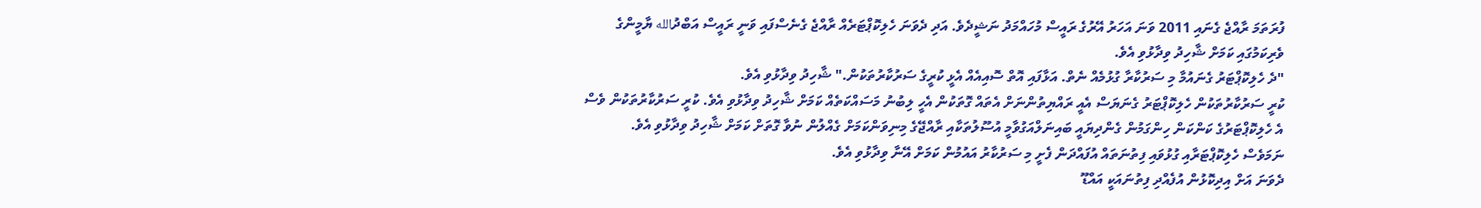ފުރަތަމަ ރާއްޖެ ގެނައި 2011 ވަނަ އަހަރު އޭރުގެ ރައީސް މުހައްމަދު ނަޝީދެވެ. އަދި ދެވަނަ ހެލިކޮޕްޓަރެއް ރާއްޖެ ގެނެސްފައި ވަނީ ރައީސް އަބްދުالله ޔާމީންގެ ވެރިކަމުގައި ކަމަށް ޝާހިދު ވިދާޅުވި އެވެ.
"ދެ ހެލިކޮޕްޓަރު ގެނައުމާ މި ސަރުކާރާ ގުޅުމެއް ނެތް. އަޅާފައި އޮތް ސޮއިއެއް އެޅީ ކުރީގެ ސަރުކާރުތަކުން." ޝާހިދު ވިދާޅުވި އެވެ.
ކުރީ ސަރުކާރުތަކުން ހެލިކޮޕްޓަރު ގެނަޔަސް އެއީ ރައްޔިތުންނަށް އެތައް ގޮތަކުން އެހީ ލިބުނު މަސައްކަތެއް ކަމަށް ޝާހިދު ވިދާޅުވި އެވެ. ކުރީ ސަރުކާރުތަކުން ވެސް އެ ހެލިކޮޕްޓަރުގެ ކަންކަން ހިންގަމުން ގެންދިޔައީ ބައިނަލްއަގުވާމީ އުސޫލުތަކާއި ރާއްޖޭގެ މިނިވަންކަމަށް ގެއްލުން ނުވާ ގޮތަށް ކަމަށް ޝާހިދު ވިދާޅުވި އެވެ.
ނަމަވެސް ހެލިކޮޕްޓަރާއި ގުޅުވައި ފިތުނަތައް އުފައްދަން ފެށީ މި ސަރުކާރު އައުމުން ކަމަށް އޭނާ ވިދާޅުވި އެވެ.
ދެވަނަ އަށް އިދިކޮޅުން އުފެއްދި ފިތުނައަކީ އައްޑޫ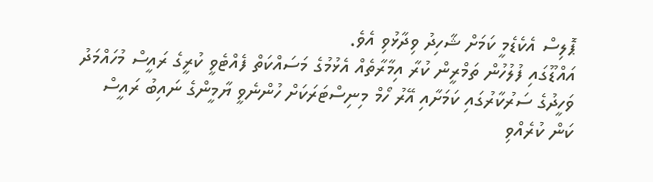ޕޮލިސް އެކެޑެމީ ކަމަށް ޝާހިދު ވިދާޅުވި އެވެ.
އައްޑޫގައި ފުލުހުން ތަމްރީން ކުރާ އިމާރާތެއް އެޅުމުގެ މަސައްކަތް ފެއްޓެވީ ކުރީގެ ރައީސް މުހައްމަދު ވަހީދުގެ ސަރުކާރުގައި ކަމަށާއި އޭރު ހޯމް މިނިސްޓަރަކަށް ހުންނެވީ ޔާމީންގެ ނައިބު ރައީސް ކަން ކުރެއްވި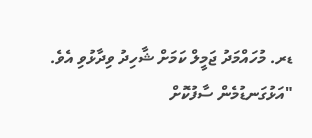ޑރ. މުހައްމަދު ޖަމީލް ކަމަށް ޝާހިދު ވިދާޅުވި އެވެ.
"އަޅުގަނޑުމެން ސާފުކޮށް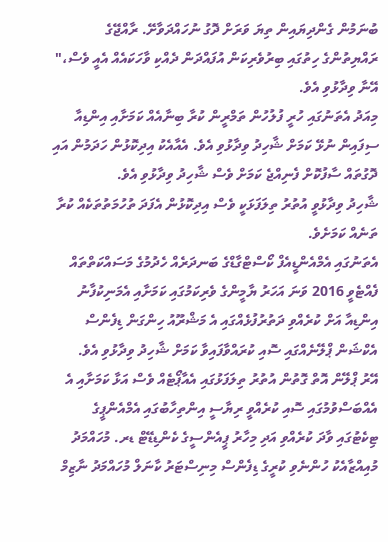ބުނަމުން ގެންދިޔައިން ތިޔަ ވަރަށް ދޮގު ނުހައްދަވާށޭ. ރާއްޖޭގެ ރައްޔިތުންގެ ހިތުގައި ބިރުވެރިކަން އުފައްދަން ދެއްކި ވާހަކައެއް އެއީ ވެސް،" އޭނާ ވިދާޅުވި އެވެ.
މިއަދު އެތަނުގައި ހުރީ ފުލުހުން ތަމްރީން ކުރާ ބިނާއެއް ކަމަށާއި އިންޑިއާ ސިފައިން ނުޅޭ ކަމަށް ޝާހިދު ވިދާޅުވި އެވެ. އެއާއެކު އިދިކޮޅުން ހަދަމުން އައި ދޮގުތައް ސާފުކޮށް ފެނިއްޖެ ކަމަށް ވެސް ޝާހިދު ވިދާޅުވި އެވެ.
ޝާހިދު ވިދާޅުވީ އުތުރު ތިލަފަޅަކީ ވެސް އިދިކޮޅުން އެފަދަ ތުހުމަތުތަކެއް ކުރާ ތަނެއް ކަމަށެވެ.
އެތަނުގައި އެމްއެންޑީއެފް ކޯސްޓްގާޑްގެ ބަނދަރެއް ހެދުމުގެ މަސައްކަތްތައް ފެއްޓެވީ 2016 ވަނަ އަހަރު ޔާމީންގެ ވެރިކަމުގައި ކަމަށާއި އެމަނިކުފާނު އިންޑިއާ އަށް ކުރެއްވި ދަތުރުފުޅެއްގައި އެ މަޝްރޫއު ހިންގަން ޑިފެންސް އެކްޝަން ޕްލޭނެއްގައި ސޮއި ކުރައްވާފައިވާ ކަމަށް ޝާހިދު ވިދާޅުވި އެވެ.
އޭރު ޕްލޭން އޮތް ގޮތުން އުތުރު ތިލަފަޅުގައި އެއާޕޯޓެއް ވެސް އަޅާ ކަމަށާއި އެ އެއްބަސްވުމުގައި ސޮއި ކުރެއްވީ ރިޔާސީ އިންތިހާބުގައި އެމްއެންޕީގެ ޓިކެޓުގައި ވާދަ ކުރެއްވި އަދި މިހާރު ޕީއެންސީގެ ކެންޑިޑޭޓް ޑރ. މުހައްމަދު މުއިއްޒާއެކު ހުންނެވި ކުރީގެ ޑިފެންސް މިނިސްޓަރު ކާނަލް މުހައްމަދު ނާޒިމް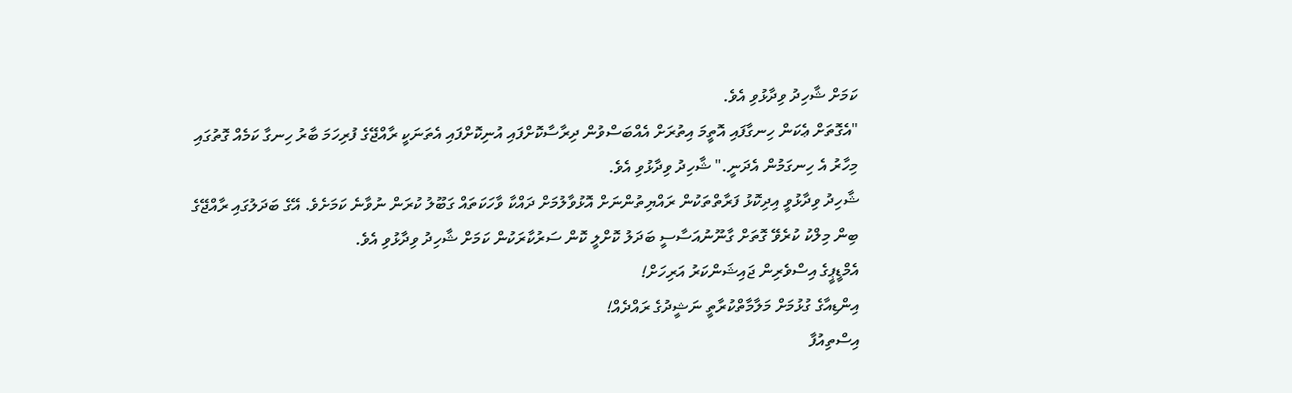ކަމަށް ޝާހިދު ވިދާޅުވި އެވެ.
"އެގޮތަށް ޢެކަން ހިނގާފައި އޮތީމަ އިތުރަށް އެއްބަސްވުން ދިރާސާކޮށްފައި އުނިކޮށްފައި އެތަނަކީ ރާއްޖޭގެ ފުރިހަމަ ބާރު ހިނގާ ކަމެއް ގޮތުގައި މިހާރު އެ ހިނގަމުން އެދަނީ." ޝާހިދު ވިދާޅުވި އެވެ.
ޝާހިދު ވިދާޅުވީ އިދިކޮޅު ފަރާތްތަކުން ރައްޔިތުންނަށް އޮޅުވާލުމަށް ދައްކާ ވާހަކަތައް ގަބޫލު ކުރަން ނުވާނެ ކަމަށެވެ. އޭގެ ބަދަލުގައި ރާއްޖޭގެ ބިން މިލްކު ކުރެވޭ ގޮތަށް ގާނޫނުއަސާސީ ބަދަލު ކޮށްލީ ކޮން ސަރުކާރަކުން ކަމަށް ޝާހިދު ވިދާޅުވި އެވެ.
އެމްޑީޕީގެ އިސްވެރިން ޖައިޝަންކަރު އަރިހަށް!
އިންޑިއާގެ ގުޅުމަށް މަލާމާތްކުރާތީ ނަޝީދުގެ ރައްދެއް!
އިސްތިއުފާ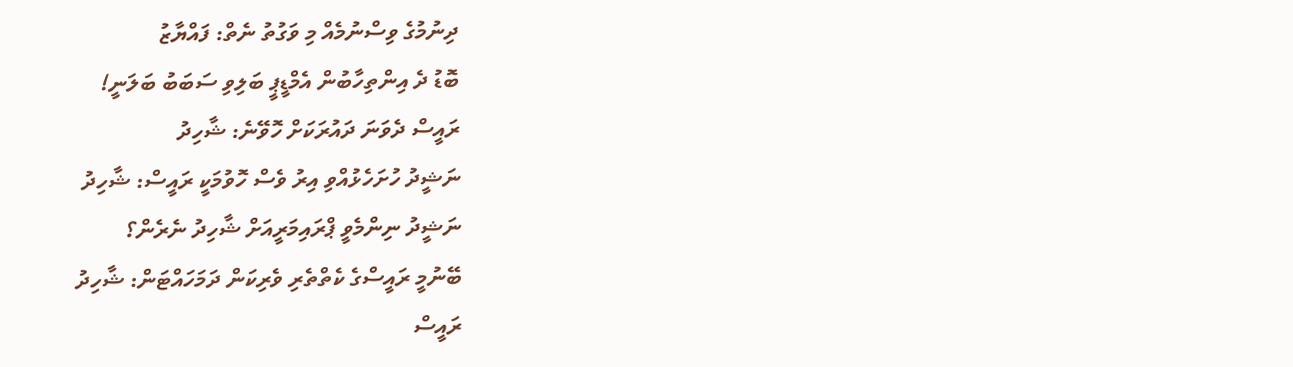ދިނުމުގެ ވިސްނުމެއް މި ވަގުތު ނެތް: ފައްޔާޒު
ބޮޑު ދެ އިންތިހާބުން އެމްޑީޕީ ބަލިވި ސަބަބު ބަލަނީ!
ރައީސް ދެވަނަ ދައުރަކަށް ހޮވޭނެ: ޝާހިދު
ނަޝީދު ހުށަހެޅުއްވި އިރު ވެސް ހޮވުމަކީ ރައީސް: ޝާހިދު
ނަޝީދު ނިންމެވީ ޕްރައިމަރީއަށް ޝާހިދު ނެރެން؟
ބޭނުމީ ރައީސްގެ ކެތްތެރި ވެރިކަން ދަމަހައްޓަން: ޝާހިދު
ރައީސް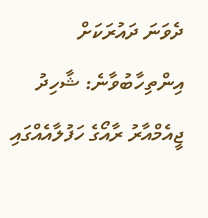ދެވަނަ ދައުރަކަށް އިންތިހާބުވާނެ: ޝާހިދު
ޖީއެމްއާރު ރާއޯގެ ހަފުލާއެއްގައި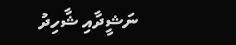ނަޝީދާއި ޝާހިދު